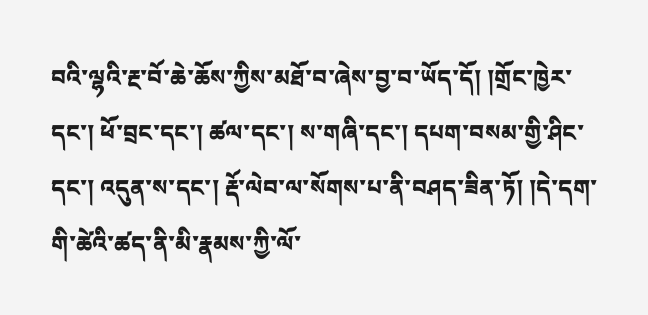བའི་ལྷའི་རྔ་བོ་ཆེ་ཆོས་ཀྱིས་མཐོ་བ་ཞེས་བྱ་བ་ཡོད་དོ། །གྲོང་ཁྱེར་དང་། ཕོ་བྲང་དང་། ཚལ་དང་། ས་གཞི་དང་། དཔག་བསམ་གྱི་ཤིང་དང་། འདུན་ས་དང་། རྡོ་ལེབ་ལ་སོགས་པ་ནི་བཤད་ཟིན་ཏོ། །དེ་དག་གི་ཚེའི་ཚད་ནི་མི་རྣམས་ཀྱི་ལོ་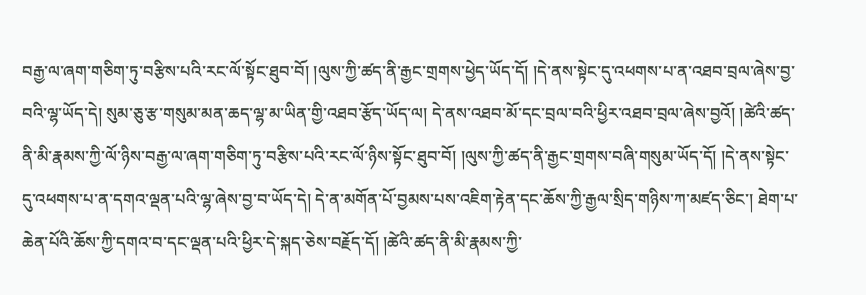བརྒྱ་ལ་ཞག་གཅིག་ཏུ་བརྩིས་པའི་རང་ལོ་སྟོང་ཐུབ་བོ། །ལུས་ཀྱི་ཚད་ནི་རྒྱང་གྲགས་ཕྱེད་ཡོད་དོ། །དེ་ནས་སྟེང་དུ་འཕགས་པ་ན་འཐབ་བྲལ་ཞེས་བྱ་བའི་ལྷ་ཡོད་དེ། སུམ་ཅུ་རྩ་གསུམ་མན་ཆད་ལྷ་མ་ཡིན་གྱི་འཐབ་རྩོད་ཡོད་ལ། དེ་ནས་འཐབ་མོ་དང་བྲལ་བའི་ཕྱིར་འཐབ་བྲལ་ཞེས་བྱའོ། །ཚེའི་ཚད་ནི་མི་རྣམས་ཀྱི་ལོ་ཉིས་བརྒྱ་ལ་ཞག་གཅིག་ཏུ་བརྩིས་པའི་རང་ལོ་ཉིས་སྟོང་ཐུབ་བོ། །ལུས་ཀྱི་ཚད་ནི་རྒྱང་གྲགས་བཞི་གསུམ་ཡོད་དོ། །དེ་ནས་སྟེང་དུ་འཕགས་པ་ན་དགའ་ལྡན་པའི་ལྷ་ཞེས་བྱ་བ་ཡོད་དེ། དེ་ན་མགོན་པོ་བྱམས་པས་འཇིག་རྟེན་དང་ཆོས་ཀྱི་རྒྱལ་སྲིད་གཉིས་ཀ་མཛད་ཅིང་། ཐེག་པ་ཆེན་པོའི་ཆོས་ཀྱི་དགའ་བ་དང་ལྡན་པའི་ཕྱིར་དེ་སྐད་ཅེས་བརྗོད་དོ། །ཚེའི་ཚད་ནི་མི་རྣམས་ཀྱི་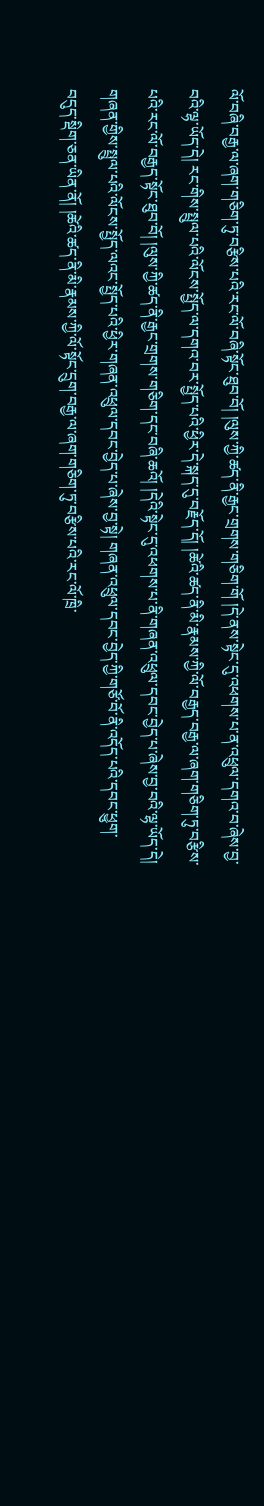ལོ་བཞི་བརྒྱ་ལ་ཞག་གཅིག་ཏུ་བརྩིས་པའི་རང་ལོ་བཞི་སྟོང་ཐུབ་བོ། །ལུས་ཀྱི་ཚད་ནི་རྒྱང་གྲགས་གཅིག་གོ །དེ་ནས་སྟེང་དུ་འཕགས་པ་ན་འཕྲུལ་དགའ་བ་ཞེས་བྱ་བའི་ལྷ་ཡོད་དེ། རང་གིས་སྤྲུལ་པའི་ལོངས་སྤྱོད་ལ་དགའ་བར་སྤྱོད་པའི་ཕྱིར་དེ་སྐད་དུ་བརྗོད་དོ། །ཚེའི་ཚད་ནི་མི་རྣམས་ཀྱི་ལོ་བརྒྱད་བརྒྱ་ལ་ཞག་གཅིག་ཏུ་བརྩིས་པའི་རང་ལོ་བརྒྱད་སྟོང་ཐུབ་བོ། །ལུས་ཀྱི་ཚད་ནི་རྒྱང་གྲགས་གཅིག་དང་བཞི་ཆའོ། །དེའི་སྟེང་དུ་འཕགས་པ་ནི་གཞན་འཕྲུལ་དབང་བྱེད་པ་ཞེས་བྱ་བའི་ལྷ་ཡོད་དེ། གཞན་གྱིས་སྤྲུལ་པའི་ལོངས་སྤྱོད་ལའང་སྤྱོད་པའི་ཕྱིར་གཞན་འཕྲུལ་དབང་བྱེད་པ་ཞེས་བྱ་སྟེ། གཞན་འཕྲུལ་དབང་བྱེད་ཀྱི་གཙོ་བོ་ནི་འདོད་པའི་དབང་ཕྱུག་བདུད་སྡིག་ཅན་ཡིན་ནོ། །ཚེའི་ཚད་ནི་མི་རྣམས་ཀྱི་ལོ་སྟོང་དྲུག་བརྒྱ་ལ་ཞག་གཅིག་ཏུ་བརྩིས་པའི་རང་ལོ་ཁྲི་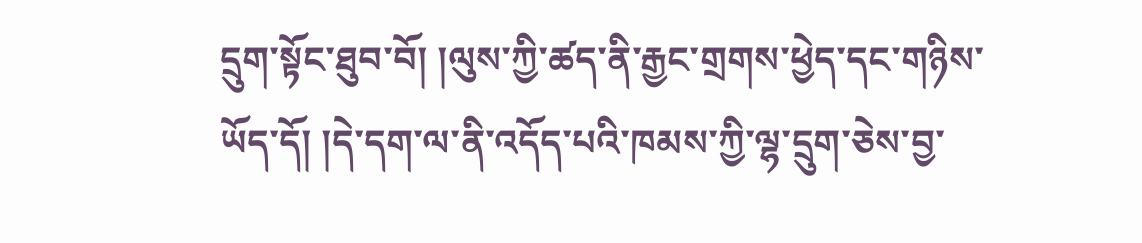དྲུག་སྟོང་ཐུབ་བོ། །ལུས་ཀྱི་ཚད་ནི་རྒྱང་གྲགས་ཕྱེད་དང་གཉིས་ཡོད་དོ། །དེ་དག་ལ་ནི་འདོད་པའི་ཁམས་ཀྱི་ལྷ་དྲུག་ཅེས་བྱ་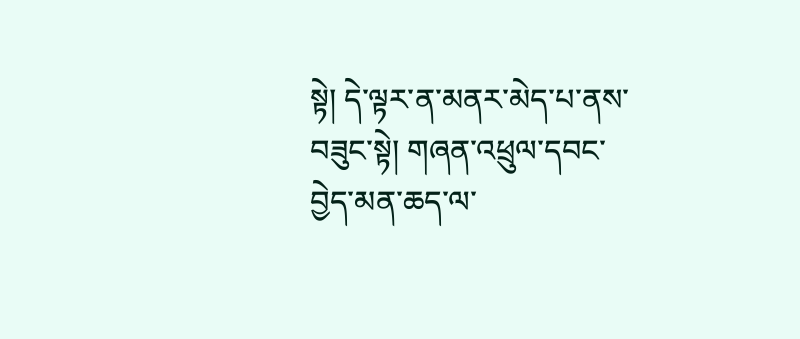སྟེ། དེ་ལྟར་ན་མནར་མེད་པ་ནས་བཟུང་སྟེ། གཞན་འཕྲུལ་དབང་བྱེད་མན་ཆད་ལ་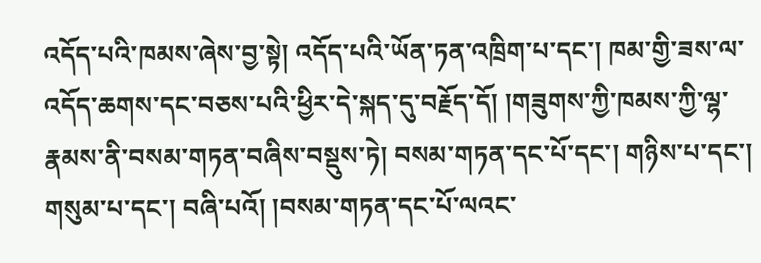འདོད་པའི་ཁམས་ཞེས་བྱ་སྟེ། འདོད་པའི་ཡོན་ཏན་འཁྲིག་པ་དང་། ཁམ་གྱི་ཟས་ལ་འདོད་ཆགས་དང་བཅས་པའི་ཕྱིར་དེ་སྐད་དུ་བརྗོད་དོ། །གཟུགས་ཀྱི་ཁམས་ཀྱི་ལྷ་རྣམས་ནི་བསམ་གཏན་བཞིས་བསྡུས་ཏེ། བསམ་གཏན་དང་པོ་དང་། གཉིས་པ་དང་། གསུམ་པ་དང་། བཞི་པའོ། །བསམ་གཏན་དང་པོ་ལའང་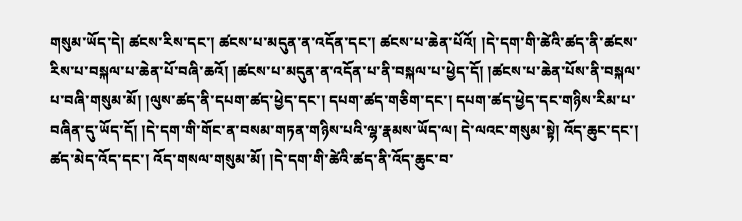གསུམ་ཡོད་དེ། ཚངས་རིས་དང་། ཚངས་པ་མདུན་ན་འདོན་དང་། ཚངས་པ་ཆེན་པོའོ། །དེ་དག་གི་ཚེའི་ཚད་ནི་ཚངས་རིས་པ་བསྐལ་པ་ཆེན་པོ་བཞི་ཆའོ། །ཚངས་པ་མདུན་ན་འདོན་པ་ནི་བསྐལ་པ་ཕྱེད་དོ། །ཚངས་པ་ཆེན་པོས་ནི་བསྐལ་པ་བཞི་གསུམ་མོ། །ལུས་ཚད་ནི་དཔག་ཚད་ཕྱེད་དང་། དཔག་ཚད་གཅིག་དང་། དཔག་ཚད་ཕྱེད་དང་གཉིས་རིམ་པ་བཞིན་དུ་ཡོད་དོ། །དེ་དག་གི་གོང་ན་བསམ་གཏན་གཉིས་པའི་ལྷ་རྣམས་ཡོད་ལ། དེ་ལའང་གསུམ་སྟེ། འོད་ཆུང་དང་། ཚད་མེད་འོད་དང་། འོད་གསལ་གསུམ་མོ། །དེ་དག་གི་ཚེའི་ཚད་ནི་འོད་ཆུང་བ་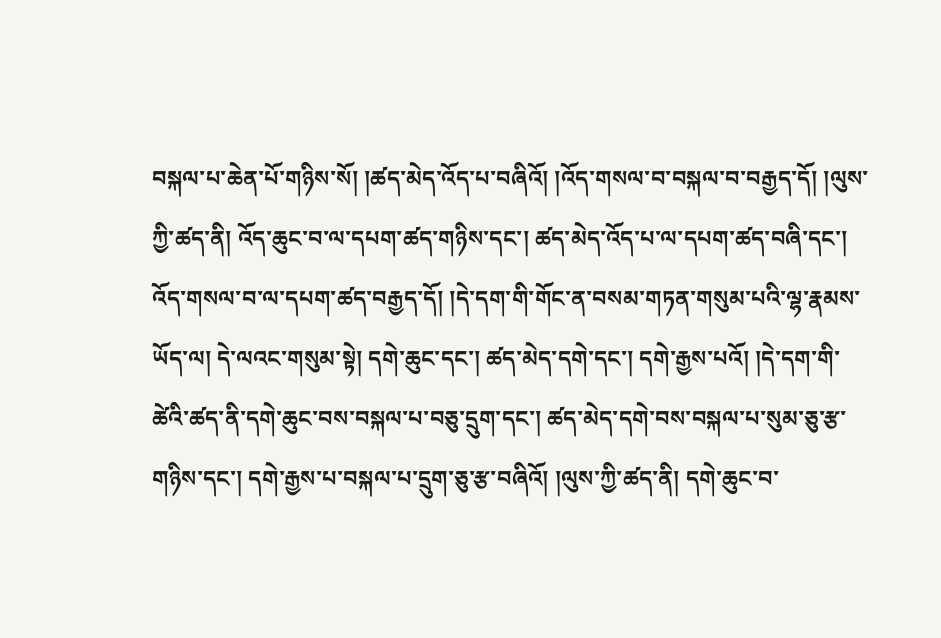བསྐལ་པ་ཆེན་པོ་གཉིས་སོ། །ཚད་མེད་འོད་པ་བཞིའོ། །འོད་གསལ་བ་བསྐལ་བ་བརྒྱད་དོ། །ལུས་ཀྱི་ཚད་ནི། འོད་ཆུང་བ་ལ་དཔག་ཚད་གཉིས་དང་། ཚད་མེད་འོད་པ་ལ་དཔག་ཚད་བཞི་དང་། འོད་གསལ་བ་ལ་དཔག་ཚད་བརྒྱད་དོ། །དེ་དག་གི་གོང་ན་བསམ་གཏན་གསུམ་པའི་ལྷ་རྣམས་ཡོད་ལ། དེ་ལའང་གསུམ་སྟེ། དགེ་ཆུང་དང་། ཚད་མེད་དགེ་དང་། དགེ་རྒྱས་པའོ། །དེ་དག་གི་ཚེའི་ཚད་ནི་དགེ་ཆུང་བས་བསྐལ་པ་བཅུ་དྲུག་དང་། ཚད་མེད་དགེ་བས་བསྐལ་པ་སུམ་ཅུ་རྩ་གཉིས་དང་། དགེ་རྒྱས་པ་བསྐལ་པ་དྲུག་ཅུ་རྩ་བཞིའོ། །ལུས་ཀྱི་ཚད་ནི། དགེ་ཆུང་བ་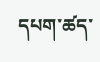དཔག་ཚད་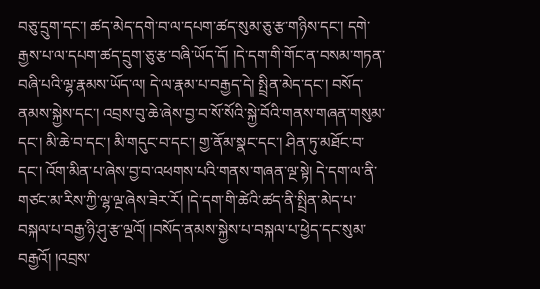བཅུ་དྲུག་དང་། ཚད་མེད་དགེ་བ་ལ་དཔག་ཚད་སུམ་ཅུ་རྩ་གཉིས་དང་། དགེ་རྒྱས་པ་ལ་དཔག་ཚད་དྲུག་ཅུ་རྩ་བཞི་ཡོད་དོ། །དེ་དག་གི་གོང་ན་བསམ་གཏན་བཞི་པའི་ལྷ་རྣམས་ཡོད་ལ། དེ་ལ་རྣམ་པ་བརྒྱད་དེ། སྤྲིན་མེད་དང་། བསོད་ནམས་སྐྱེས་དང་། འབྲས་བུ་ཆེ་ཞེས་བྱ་བ་སོ་སོའི་སྐྱེ་བོའི་གནས་གཞན་གསུམ་དང་། མི་ཆེ་བ་དང་། མི་གདུང་བ་དང་། གྱ་ནོམ་སྣང་དང་། ཤིན་ཏུ་མཐོང་བ་དང་། འོག་མིན་པ་ཞེས་བྱ་བ་འཕགས་པའི་གནས་གཞན་ལྔ་སྟེ། དེ་དག་ལ་ནི་གཙང་མ་རིས་ཀྱི་ལྷ་ལྔ་ཞེས་ཟེར་རོ། །དེ་དག་གི་ཚེའི་ཚད་ནི་སྤྲིན་མེད་པ་བསྐལ་པ་བརྒྱ་ཉི་ཤུ་རྩ་ལྔའོ། །བསོད་ནམས་སྐྱེས་པ་བསྐལ་པ་ཕྱེད་དང་སུམ་བརྒྱའོ། །འབྲས་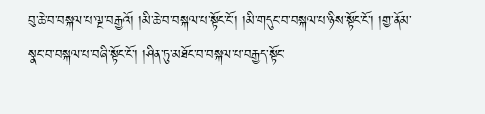བུ་ཆེ་བ་བསྐལ་པ་ལྔ་བརྒྱའོ། །མི་ཆེ་བ་བསྐལ་པ་སྟོང་ངོ་། །མི་གདུང་བ་བསྐལ་པ་ཉིས་སྟོང་ངོ་། །གྱ་ནོམ་སྣང་བ་བསྐལ་པ་བཞི་སྟོང་ངོ་། །ཤིན་ཏུ་མཐོང་བ་བསྐལ་པ་བརྒྱད་སྟོང་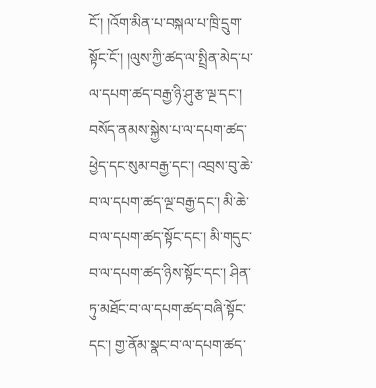ངོ་། །འོག་མིན་པ་བསྐལ་པ་ཁྲི་དྲུག་སྟོང་ངོ་། །ལུས་ཀྱི་ཚད་ལ་སྤྲིན་མེད་པ་ལ་དཔག་ཚད་བརྒྱ་ཉི་ཤུ་རྩ་ལྔ་དང་། བསོད་ནམས་སྐྱེས་པ་ལ་དཔག་ཚད་ཕྱེད་དང་སུམ་བརྒྱ་དང་། འབྲས་བུ་ཆེ་བ་ལ་དཔག་ཚད་ལྔ་བརྒྱ་དང་། མི་ཆེ་བ་ལ་དཔག་ཚད་སྟོང་དང་། མི་གདུང་བ་ལ་དཔག་ཚད་ཉིས་སྟོང་དང་། ཤིན་ཏུ་མཐོང་བ་ལ་དཔག་ཚད་བཞི་སྟོང་དང་། གྱ་ནོམ་སྣང་བ་ལ་དཔག་ཚད་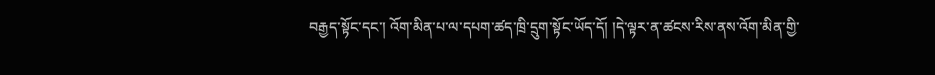བརྒྱད་སྟོང་དང་། འོག་མིན་པ་ལ་དཔག་ཚད་ཁྲི་དྲུག་སྟོང་ཡོད་དོ། །དེ་ལྟར་ན་ཚངས་རིས་ནས་འོག་མིན་གྱི་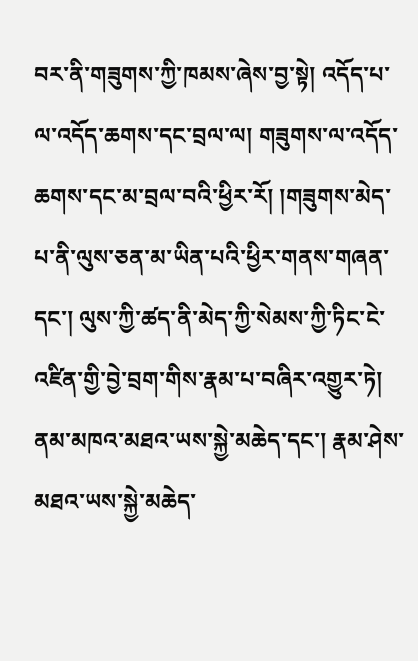བར་ནི་གཟུགས་ཀྱི་ཁམས་ཞེས་བྱ་སྟེ། འདོད་པ་ལ་འདོད་ཆགས་དང་བྲལ་ལ། གཟུགས་ལ་འདོད་ཆགས་དང་མ་བྲལ་བའི་ཕྱིར་རོ། །གཟུགས་མེད་པ་ནི་ལུས་ཅན་མ་ཡིན་པའི་ཕྱིར་གནས་གཞན་དང་། ལུས་ཀྱི་ཚད་ནི་མེད་ཀྱི་སེམས་ཀྱི་ཏིང་ངེ་འཛིན་གྱི་བྱེ་བྲག་གིས་རྣམ་པ་བཞིར་འགྱུར་ཏེ། ནམ་མཁའ་མཐའ་ཡས་སྐྱེ་མཆེད་དང་། རྣམ་ཤེས་མཐའ་ཡས་སྐྱེ་མཆེད་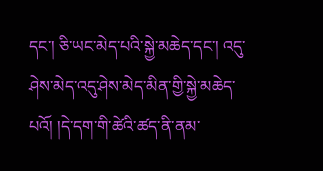དང་། ཅི་ཡང་མེད་པའི་སྐྱེ་མཆེད་དང་། འདུ་ཤེས་མེད་འདུ་ཤེས་མེད་མིན་གྱི་སྐྱེ་མཆེད་པའོ། །དེ་དག་གི་ཚེའི་ཚད་ནི་ནམ་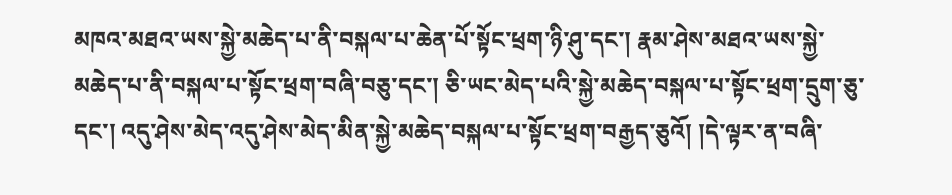མཁའ་མཐའ་ཡས་སྐྱེ་མཆེད་པ་ནི་བསྐལ་པ་ཆེན་པོ་སྟོང་ཕྲག་ཉི་ཤུ་དང་། རྣམ་ཤེས་མཐའ་ཡས་སྐྱེ་མཆེད་པ་ནི་བསྐལ་པ་སྟོང་ཕྲག་བཞི་བཅུ་དང་། ཅི་ཡང་མེད་པའི་སྐྱེ་མཆེད་བསྐལ་པ་སྟོང་ཕྲག་དྲུག་ཅུ་དང་། འདུ་ཤེས་མེད་འདུ་ཤེས་མེད་མིན་སྐྱེ་མཆེད་བསྐལ་པ་སྟོང་ཕྲག་བརྒྱད་ཅུའོ། །དེ་ལྟར་ན་བཞི་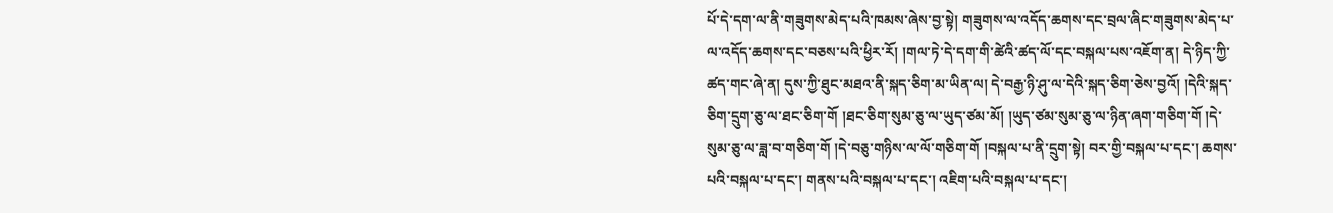པོ་དེ་དག་ལ་ནི་གཟུགས་མེད་པའི་ཁམས་ཞེས་བྱ་སྟེ། གཟུགས་ལ་འདོད་ཆགས་དང་བྲལ་ཞིང་གཟུགས་མེད་པ་ལ་འདོད་ཆགས་དང་བཅས་པའི་ཕྱིར་རོ། །གལ་ཏེ་དེ་དག་གི་ཚེའི་ཚད་ལོ་དང་བསྐལ་པས་འཇོག་ན། དེ་ཉིད་ཀྱི་ཚད་གང་ཞེ་ན། དུས་ཀྱི་ཐུང་མཐའ་ནི་སྐད་ཅིག་མ་ཡིན་ལ། དེ་བརྒྱ་ཉི་ཤུ་ལ་དེའི་སྐད་ཅིག་ཅེས་བྱའོ། །དེའི་སྐད་ཅིག་དྲུག་ཅུ་ལ་ཐང་ཅིག་གོ །ཐང་ཅིག་སུམ་ཅུ་ལ་ཡུད་ཙམ་མོ། །ཡུད་ཙམ་སུམ་ཅུ་ལ་ཉིན་ཞག་གཅིག་གོ །དེ་སུམ་ཅུ་ལ་ཟླ་བ་གཅིག་གོ །དེ་བཅུ་གཉིས་ལ་ལོ་གཅིག་གོ །བསྐལ་པ་ནི་དྲུག་སྟེ། བར་གྱི་བསྐལ་པ་དང་། ཆགས་པའི་བསྐལ་པ་དང་། གནས་པའི་བསྐལ་པ་དང་། འཇིག་པའི་བསྐལ་པ་དང་།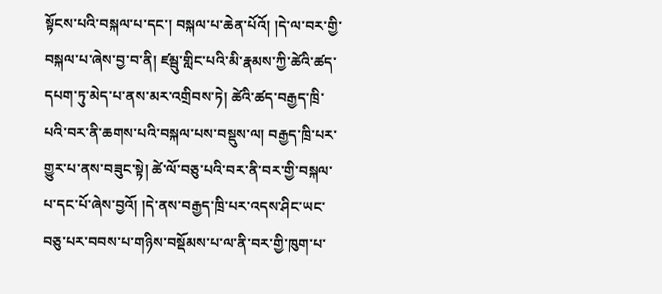སྟོངས་པའི་བསྐལ་པ་དང་། བསྐལ་པ་ཆེན་པོའོ། །དེ་ལ་བར་གྱི་བསྐལ་པ་ཞེས་བྱ་བ་ནི། ཛམྦུ་གླིང་པའི་མི་རྣམས་ཀྱི་ཚེའི་ཚད་དཔག་ཏུ་མེད་པ་ནས་མར་འགྲིབས་ཏེ། ཚེའི་ཚད་བརྒྱད་ཁྲི་པའི་བར་ནི་ཆགས་པའི་བསྐལ་པས་བསྡུས་ལ། བརྒྱད་ཁྲི་པར་གྱུར་པ་ནས་བཟུང་སྟེ། ཚེ་ལོ་བཅུ་པའི་བར་ནི་བར་གྱི་བསྐལ་པ་དང་པོ་ཞེས་བྱའོ། །དེ་ནས་བརྒྱད་ཁྲི་པར་འདས་ཤིང་ཡང་བཅུ་པར་བབས་པ་གཉིས་བསྡོམས་པ་ལ་ནི་བར་གྱི་ཁུག་པ་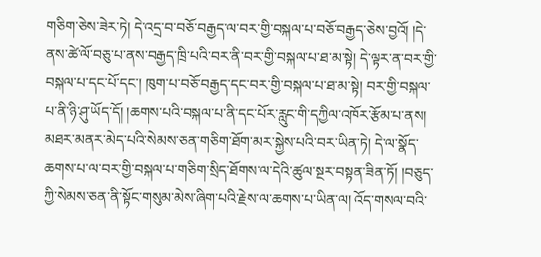གཅིག་ཅེས་ཟེར་ཏེ། དེ་འདྲ་བ་བཅོ་བརྒྱད་ལ་བར་གྱི་བསྐལ་པ་བཅོ་བརྒྱད་ཅེས་བྱའོ། །དེ་ནས་ཚེ་ལོ་བཅུ་པ་ནས་བརྒྱད་ཁྲི་པའི་བར་ནི་བར་གྱི་བསྐལ་པ་ཐ་མ་སྟེ། དེ་ལྟར་ན་བར་གྱི་བསྐལ་པ་དང་པོ་དང་། ཁུག་པ་བཅོ་བརྒྱད་དང་བར་གྱི་བསྐལ་པ་ཐ་མ་སྟེ། བར་གྱི་བསྐལ་པ་ནི་ཉི་ཤུ་ཡོད་དོ། །ཆགས་པའི་བསྐལ་པ་ནི་དང་པོར་རླུང་གི་དཀྱིལ་འཁོར་རྩོམ་པ་ནས། མཐར་མནར་མེད་པའི་སེམས་ཅན་གཅིག་ཐོག་མར་སྐྱེས་པའི་བར་ཡིན་ཏེ། དེ་ལ་སྣོད་ཆགས་པ་ལ་བར་གྱི་བསྐལ་པ་གཅིག་སྲིད་ཐོགས་ལ་དེའི་ཚུལ་སྔར་བསྟན་ཟིན་ཏོ། །བཅུད་ཀྱི་སེམས་ཅན་ནི་སྟོང་གསུམ་མེས་ཞིག་པའི་རྗེས་ལ་ཆགས་པ་ཡིན་ལ། འོད་གསལ་བའི་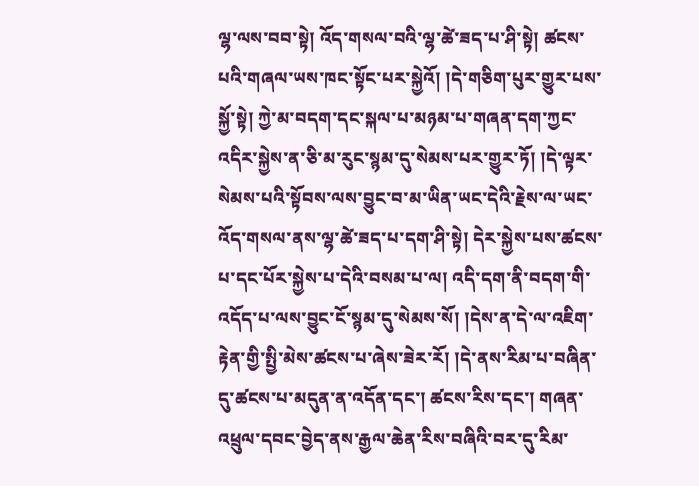ལྷ་ལས་བབ་སྟེ། འོད་གསལ་བའི་ལྷ་ཚེ་ཟད་པ་ཤི་སྟེ། ཚངས་པའི་གཞལ་ཡས་ཁང་སྟོང་པར་སྐྱེའོ། །དེ་གཅིག་པུར་གྱུར་པས་སྐྱོ་སྟེ། ཀྱེ་མ་བདག་དང་སྐལ་པ་མཉམ་པ་གཞན་དག་ཀྱང་འདིར་སྐྱེས་ན་ཅི་མ་རུང་སྙམ་དུ་སེམས་པར་གྱུར་ཏོ། །དེ་ལྟར་སེམས་པའི་སྟོབས་ལས་བྱུང་བ་མ་ཡིན་ཡང་དེའི་རྗེས་ལ་ཡང་འོད་གསལ་ནས་ལྷ་ཚེ་ཟད་པ་དག་ཤི་སྟེ། དེར་སྐྱེས་པས་ཚངས་པ་དང་པོར་སྐྱེས་པ་དེའི་བསམ་པ་ལ། འདི་དག་ནི་བདག་གི་འདོད་པ་ལས་བྱུང་ངོ་སྙམ་དུ་སེམས་སོ། །དེས་ན་དེ་ལ་འཇིག་རྟེན་གྱི་སྤྱི་མེས་ཚངས་པ་ཞེས་ཟེར་རོ། །དེ་ནས་རིམ་པ་བཞིན་དུ་ཚངས་པ་མདུན་ན་འདོན་དང་། ཚངས་རིས་དང་། གཞན་འཕྲུལ་དབང་བྱེད་ནས་རྒྱལ་ཆེན་རིས་བཞིའི་བར་དུ་རིམ་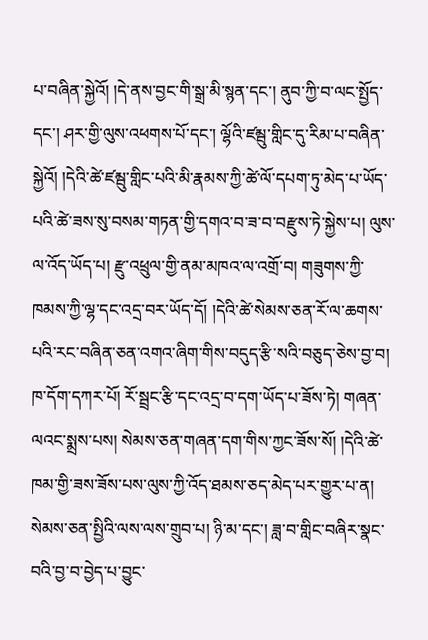པ་བཞིན་སྐྱེའོ། །དེ་ནས་བྱང་གི་སྒྲ་མི་སྙན་དང་། ནུབ་ཀྱི་བ་ལང་སྤྱོད་དང་། ཤར་གྱི་ལུས་འཕགས་པོ་དང་། ལྷོའི་ཛམྦུ་གླིང་དུ་རིམ་པ་བཞིན་སྐྱེའོ། །དེའི་ཚེ་ཛམྦུ་གླིང་པའི་མི་རྣམས་ཀྱི་ཚེ་ལོ་དཔག་ཏུ་མེད་པ་ཡོད་པའི་ཚེ་ཟས་སུ་བསམ་གཏན་གྱི་དགའ་བ་ཟ་བ་བརྫུས་ཏེ་སྐྱེས་པ། ལུས་ལ་འོད་ཡོད་པ། རྫུ་འཕྲུལ་གྱི་ནམ་མཁའ་ལ་འགྲོ་བ། གཟུགས་ཀྱི་ཁམས་ཀྱི་ལྷ་དང་འདྲ་བར་ཡོད་དོ། །དེའི་ཚེ་སེམས་ཅན་རོ་ལ་ཆགས་པའི་རང་བཞིན་ཅན་འགའ་ཞིག་གིས་བདུད་རྩི་སའི་བཅུད་ཅེས་བྱ་བ། ཁ་དོག་དཀར་པོ། རོ་སྦྲང་རྩི་དང་འདྲ་བ་དག་ཡོད་པ་ཟོས་ཏེ། གཞན་ལའང་སྨྲས་པས། སེམས་ཅན་གཞན་དག་གིས་ཀྱང་ཟོས་སོ། །དེའི་ཚེ་ཁམ་གྱི་ཟས་ཟོས་པས་ལུས་ཀྱི་འོད་ཐམས་ཅད་མེད་པར་གྱུར་པ་ན། སེམས་ཅན་སྤྱིའི་ལས་ལས་གྲུབ་པ། ཉི་མ་དང་། ཟླ་བ་གླིང་བཞིར་སྣང་བའི་བྱ་བ་བྱེད་པ་བྱུང་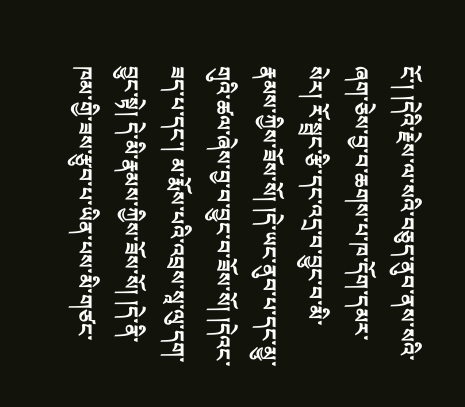ངོ་། །དེའི་རྗེས་ལ་སའི་བཅུད་ནུབ་ནས་སའི་ཞག་ཅེས་བྱ་བ་ཆགས་པ་ཁ་དོག་དམར་སེར། རོ་སྦྲང་རྩི་དང་འདྲ་བ་བྱུང་བ་མི་རྣམས་ཀྱིས་ཟོས་སོ། །དེ་ཡང་ནུབ་པ་དང་མྱུ་གུའི་ཚལ་ཞེས་བྱ་བ་བྱུང་བ་ཟོས་སོ། །དེའང་ཟད་པ་དང་། མ་རྨོས་པའི་འབྲས་སཱ་ལུ་དག་བྱུང་སྟེ། དེ་མི་རྣམས་ཀྱིས་ཟོས་སོ། །དེ་ནི་ཁམ་གྱི་ཟས་རྩུབ་པ་ཡིན་པས་མི་གཙང་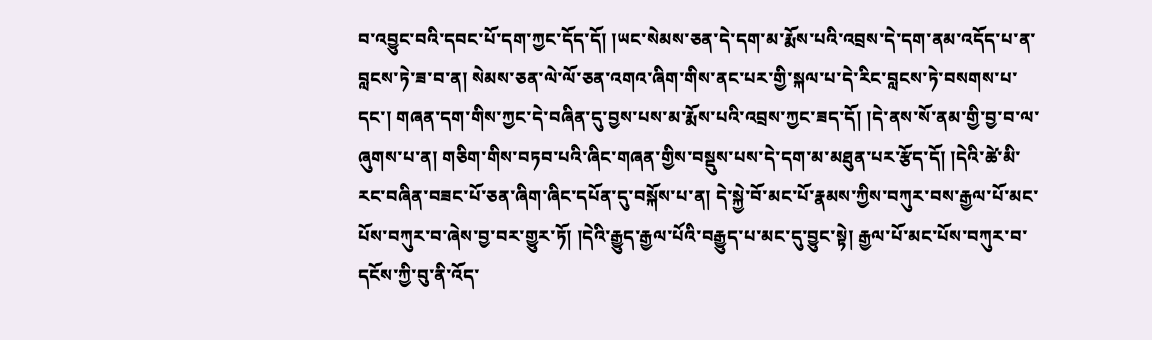བ་འབྱུང་བའི་དབང་པོ་དག་ཀྱང་དོད་དོ། །ཡང་སེམས་ཅན་དེ་དག་མ་རྨོས་པའི་འབྲས་དེ་དག་ནམ་འདོད་པ་ན་བླངས་ཏེ་ཟ་བ་ན། སེམས་ཅན་ལེ་ལོ་ཅན་འགའ་ཞིག་གིས་ནང་པར་གྱི་སྐལ་པ་དེ་རིང་བླངས་ཏེ་བསགས་པ་དང་། གཞན་དག་གིས་ཀྱང་དེ་བཞིན་དུ་བྱས་པས་མ་རྨོས་པའི་འབྲས་ཀྱང་ཟད་དོ། །དེ་ནས་སོ་ནམ་གྱི་བྱ་བ་ལ་ཞུགས་པ་ན། གཅིག་གིས་བཏབ་པའི་ཞིང་གཞན་གྱིས་བསྡུས་པས་དེ་དག་མ་མཐུན་པར་རྩོད་དོ། །དེའི་ཚེ་མི་རང་བཞིན་བཟང་པོ་ཅན་ཞིག་ཞིང་དཔོན་དུ་བསྐོས་པ་ན། དེ་སྐྱེ་བོ་མང་པོ་རྣམས་ཀྱིས་བཀུར་བས་རྒྱལ་པོ་མང་པོས་བཀུར་བ་ཞེས་བྱ་བར་གྱུར་ཏོ། །དེའི་རྒྱུད་རྒྱལ་པོའི་བརྒྱུད་པ་མང་དུ་བྱུང་སྟེ། རྒྱལ་པོ་མང་པོས་བཀུར་བ་དངོས་ཀྱི་བུ་ནི་འོད་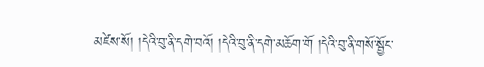མཛེས་སོ། །དེའི་བུ་ནི་དགེ་བའོ། །དེའི་བུ་ནི་དགེ་མཆོག་གོ །དེའི་བུ་ནི་གསོ་སྦྱོང་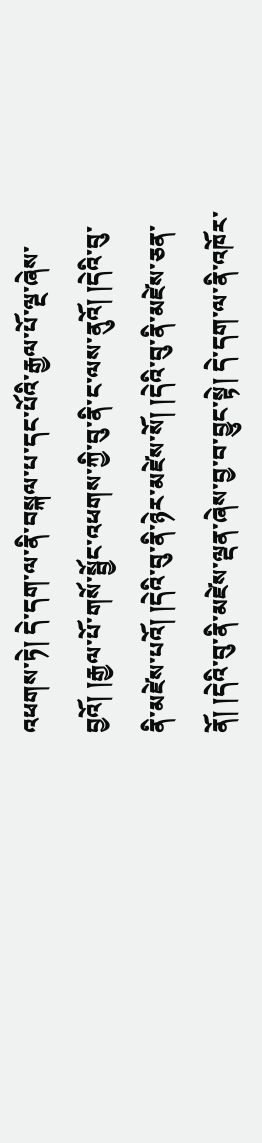འཕགས་ཏེ། དེ་དག་ལ་ནི་བསྐལ་པ་དང་པོའི་རྒྱལ་པོ་ལྔ་ཞེས་བྱའོ། །རྒྱལ་པོ་གསོ་སྦྱོང་འཕགས་ཀྱི་བུ་ནི་ང་ལས་ནུའོ། །དེའི་བུ་ནི་མཛེས་པའོ། །དེའི་བུ་ནི་ཉེར་མཛེས་སོ། །དེའི་བུ་ནི་མཛེས་ཅན་ནོ། །དེའི་བུ་ནི་མཛེས་ལྡན་ཞེས་བྱ་བ་བྱུང་སྟེ། དེ་དག་ལ་ནི་འཁོར་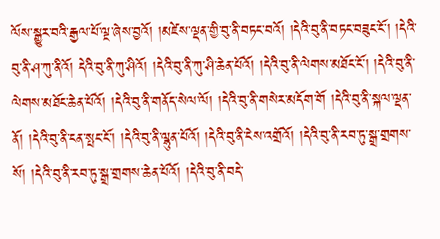ལོས་སྒྱུར་བའི་རྒྱལ་པོ་ལྔ་ཞེས་བྱའོ། །མཛེས་ལྡན་གྱི་བུ་ནི་བཏང་བའོ། །དེའི་བུ་ནི་བཏང་བཟུང་ངོ་། །དེའི་བུ་ནི་ཤ་ཀུ་ནིའོ། དེའི་བུ་ནི་ཀུ་ཤིའོ། །དེའི་བུ་ནི་ཀུ་ཤི་ཆེན་པོའོ། །དེའི་བུ་ནི་ལེགས་མཐོང་ངོ་། །དེའི་བུ་ནི་ལེགས་མཐོང་ཆེན་པོའོ། །དེའི་བུ་ནི་གནོད་སེལ་ལོ། །དེའི་བུ་ནི་གསེར་མདོག་གོ །དེའི་བུ་ནི་སྐལ་ལྡན་ནོ། །དེའི་བུ་ནི་ངན་སྤང་ངོ་། །དེའི་བུ་ནི་ལྷུན་པོའོ། །དེའི་བུ་ནི་ངེས་འགྲོའོ། །དེའི་བུ་ནི་རབ་ཏུ་སྒྲ་གྲགས་སོ། །དེའི་བུ་ནི་རབ་ཏུ་སྒྲ་གྲགས་ཆེན་པོའོ། །དེའི་བུ་ནི་བདེ་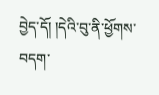བྱེད་དོ། །དེའི་བུ་ནི་ཕྱོགས་བདག་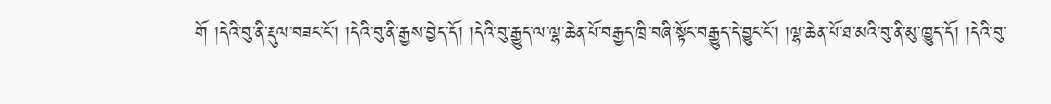གོ །དེའི་བུ་ནི་རྡུལ་བཟང་ངོ་། །དེའི་བུ་ནི་རྒྱས་བྱེད་དོ། །དེའི་བུ་རྒྱུད་ལ་ལྷ་ཆེན་པོ་བརྒྱད་ཁྲི་བཞི་སྟོང་བརྒྱུད་དེ་བྱུང་ངོ་། །ལྷ་ཆེན་པོ་ཐ་མའི་བུ་ནི་མུ་ཁྱུད་དོ། །དེའི་བུ་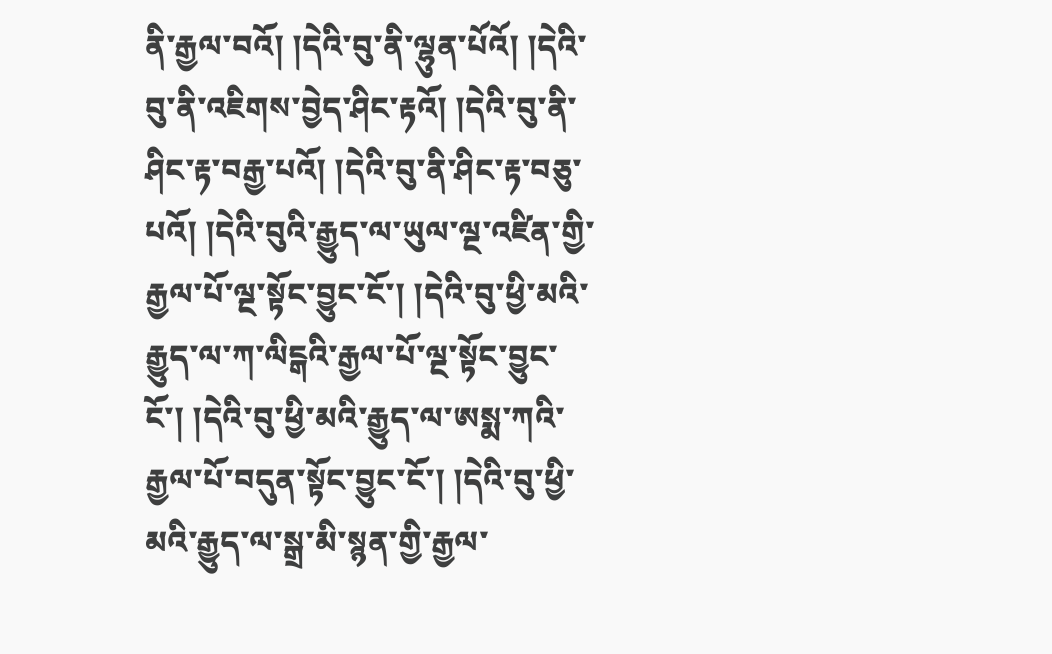ནི་རྒྱལ་བའོ། །དེའི་བུ་ནི་ལྷུན་པོའོ། །དེའི་བུ་ནི་འཇིགས་བྱེད་ཤིང་རྟའོ། །དེའི་བུ་ནི་ཤིང་རྟ་བརྒྱ་པའོ། །དེའི་བུ་ནི་ཤིང་རྟ་བཅུ་པའོ། །དེའི་བུའི་རྒྱུད་ལ་ཡུལ་ལྔ་འཛིན་གྱི་རྒྱལ་པོ་ལྔ་སྟོང་བྱུང་ངོ་། །དེའི་བུ་ཕྱི་མའི་རྒྱུད་ལ་ཀ་ལིངྒའི་རྒྱལ་པོ་ལྔ་སྟོང་བྱུང་ངོ་། །དེའི་བུ་ཕྱི་མའི་རྒྱུད་ལ་ཨསྨ་ཀའི་རྒྱལ་པོ་བདུན་སྟོང་བྱུང་ངོ་། །དེའི་བུ་ཕྱི་མའི་རྒྱུད་ལ་སྒྲ་མི་སྙན་གྱི་རྒྱལ་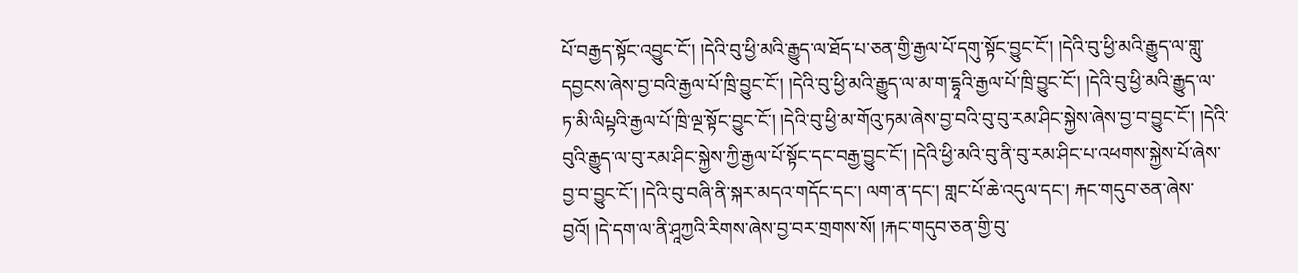པོ་བརྒྱད་སྟོང་འབྱུང་ངོ་། །དེའི་བུ་ཕྱི་མའི་རྒྱུད་ལ་ཐོད་པ་ཅན་གྱི་རྒྱལ་པོ་དགུ་སྟོང་བྱུང་ངོ་། །དེའི་བུ་ཕྱི་མའི་རྒྱུད་ལ་གླུ་དབྱངས་ཞེས་བྱ་བའི་རྒྱལ་པོ་ཁྲི་བྱུང་ངོ་། །དེའི་བུ་ཕྱི་མའི་རྒྱུད་ལ་མ་ག་དྷཱའི་རྒྱལ་པོ་ཁྲི་བྱུང་ངོ་། །དེའི་བུ་ཕྱི་མའི་རྒྱུད་ལ་ཏ་མི་ལིཔྟའི་རྒྱལ་པོ་ཁྲི་ལྔ་སྟོང་བྱུང་ངོ་། །དེའི་བུ་ཕྱི་མ་གོའུ་ཏམ་ཞེས་བྱ་བའི་བུ་བུ་རམ་ཤིང་སྐྱེས་ཞེས་བྱ་བ་བྱུང་ངོ་། །དེའི་བུའི་རྒྱུད་ལ་བུ་རམ་ཤིང་སྐྱེས་ཀྱི་རྒྱལ་པོ་སྟོང་དང་བརྒྱ་བྱུང་ངོ་། །དེའི་ཕྱི་མའི་བུ་ནི་བུ་རམ་ཤིང་པ་འཕགས་སྐྱེས་པོ་ཞེས་བྱ་བ་བྱུང་ངོ་། །དེའི་བུ་བཞི་ནི་སྐར་མདའ་གདོང་དང་། ལག་ན་དང་། གླང་པོ་ཆེ་འདུལ་དང་། རྐང་གདུབ་ཅན་ཞེས་བྱའོ། །དེ་དག་ལ་ནི་ཤཱཀྱའི་རིགས་ཞེས་བྱ་བར་གྲགས་སོ། །རྐང་གདུབ་ཅན་གྱི་བུ་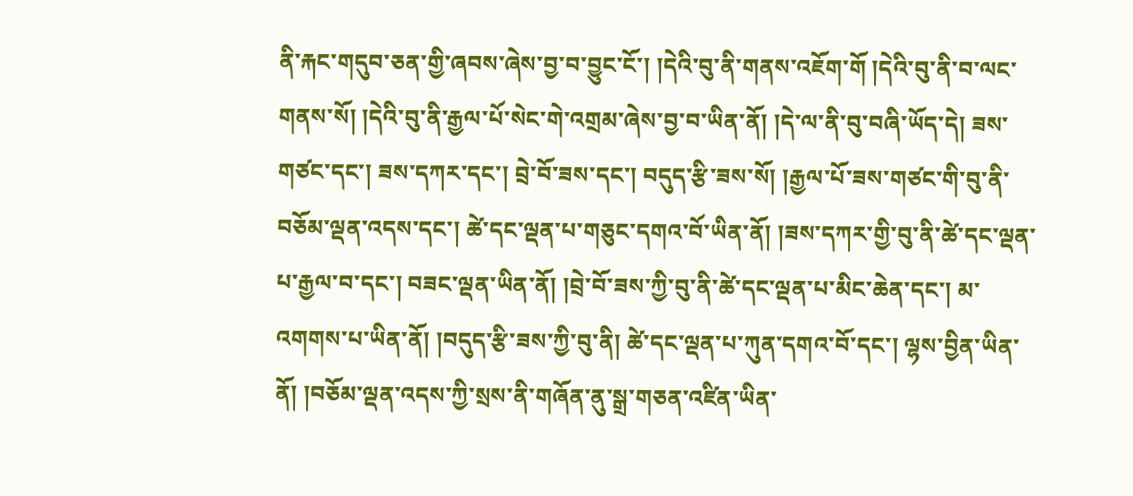ནི་རྐང་གདུབ་ཅན་གྱི་ཞབས་ཞེས་བྱ་བ་བྱུང་ངོ་། །དེའི་བུ་ནི་གནས་འཇོག་གོ །དེའི་བུ་ནི་བ་ལང་གནས་སོ། །དེའི་བུ་ནི་རྒྱལ་པོ་སེང་གེ་འགྲམ་ཞེས་བྱ་བ་ཡིན་ནོ། །དེ་ལ་ནི་བུ་བཞི་ཡོད་དེ། ཟས་གཙང་དང་། ཟས་དཀར་དང་། བྲེ་བོ་ཟས་དང་། བདུད་རྩི་ཟས་སོ། །རྒྱལ་པོ་ཟས་གཙང་གི་བུ་ནི་བཅོམ་ལྡན་འདས་དང་། ཚེ་དང་ལྡན་པ་གཅུང་དགའ་བོ་ཡིན་ནོ། །ཟས་དཀར་གྱི་བུ་ནི་ཚེ་དང་ལྡན་པ་རྒྱལ་བ་དང་། བཟང་ལྡན་ཡིན་ནོ། །བྲེ་བོ་ཟས་ཀྱི་བུ་ནི་ཚེ་དང་ལྡན་པ་མིང་ཆེན་དང་། མ་འགགས་པ་ཡིན་ནོ། །བདུད་རྩི་ཟས་ཀྱི་བུ་ནི། ཚེ་དང་ལྡན་པ་ཀུན་དགའ་བོ་དང་། ལྷས་བྱིན་ཡིན་ནོ། །བཅོམ་ལྡན་འདས་ཀྱི་སྲས་ནི་གཞོན་ནུ་སྒྲ་གཅན་འཛིན་ཡིན་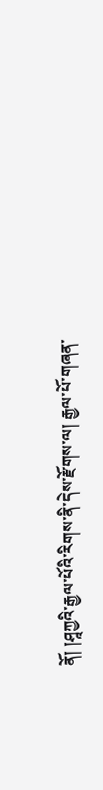ནོ། །ཤཱཀྱའི་རྒྱལ་པོའི་རིགས་ནི་དེས་རྫོགས་ལ། རྒྱལ་པོ་གཞན་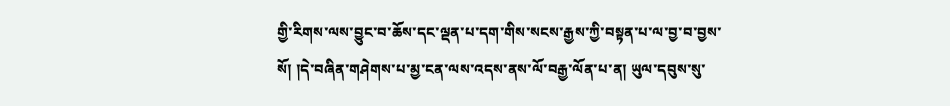གྱི་རིགས་ལས་བྱུང་བ་ཆོས་དང་ལྡན་པ་དག་གིས་སངས་རྒྱས་ཀྱི་བསྟན་པ་ལ་བྱ་བ་བྱས་སོ། །དེ་བཞིན་གཤེགས་པ་མྱ་ངན་ལས་འདས་ནས་ལོ་བརྒྱ་ལོན་པ་ན། ཡུལ་དབུས་སུ་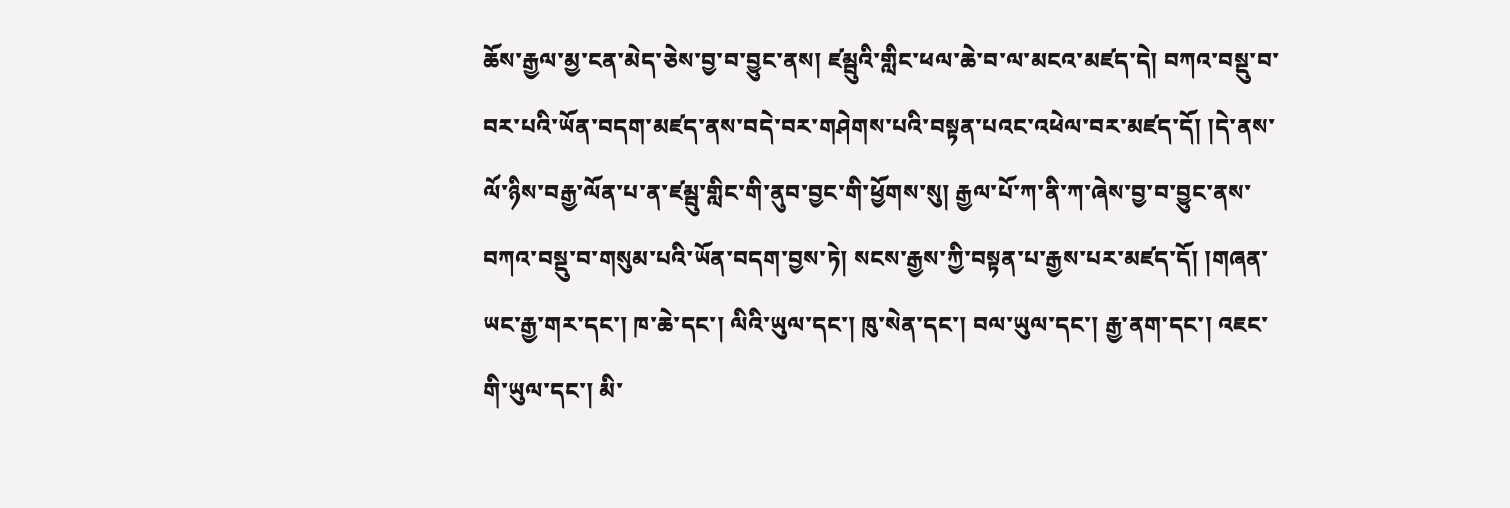ཆོས་རྒྱལ་མྱ་ངན་མེད་ཅེས་བྱ་བ་བྱུང་ནས། ཛམྦུའི་གླིང་ཕལ་ཆེ་བ་ལ་མངའ་མཛད་དེ། བཀའ་བསྡུ་བ་བར་པའི་ཡོན་བདག་མཛད་ནས་བདེ་བར་གཤེགས་པའི་བསྟན་པའང་འཕེལ་བར་མཛད་དོ། །དེ་ནས་ལོ་ཉིས་བརྒྱ་ལོན་པ་ན་ཛམྦུ་གླིང་གི་ནུབ་བྱང་གི་ཕྱོགས་སུ། རྒྱལ་པོ་ཀ་ནི་ཀ་ཞེས་བྱ་བ་བྱུང་ནས་བཀའ་བསྡུ་བ་གསུམ་པའི་ཡོན་བདག་བྱས་ཏེ། སངས་རྒྱས་ཀྱི་བསྟན་པ་རྒྱས་པར་མཛད་དོ། །གཞན་ཡང་རྒྱ་གར་དང་། ཁ་ཆེ་དང་། ལིའི་ཡུལ་དང་། ཁུ་སེན་དང་། བལ་ཡུལ་དང་། རྒྱ་ནག་དང་། འཇང་གི་ཡུལ་དང་། མི་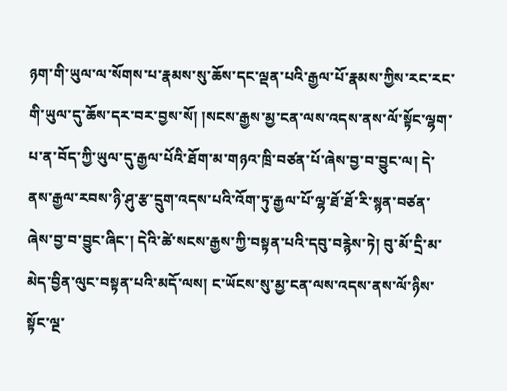ཉག་གི་ཡུལ་ལ་སོགས་པ་རྣམས་སུ་ཆོས་དང་ལྡན་པའི་རྒྱལ་པོ་རྣམས་ཀྱིས་རང་རང་གི་ཡུལ་དུ་ཆོས་དར་བར་བྱས་སོ། །སངས་རྒྱས་མྱ་ངན་ལས་འདས་ནས་ལོ་སྟོང་ལྷག་པ་ན་བོད་ཀྱི་ཡུལ་དུ་རྒྱལ་པོའི་ཐོག་མ་གཉའ་ཁྲི་བཙན་པོ་ཞེས་བྱ་བ་བྱུང་ལ། དེ་ནས་རྒྱལ་རབས་ཉི་ཤུ་རྩ་དྲུག་འདས་པའི་འོག་ཏུ་རྒྱལ་པོ་ལྷ་ཐོ་ཐོ་རི་སྙན་བཙན་ཞེས་བྱ་བ་བྱུང་ཞིང་། དེའི་ཚེ་སངས་རྒྱས་ཀྱི་བསྟན་པའི་དབུ་བརྙེས་ཏེ། བུ་མོ་དྲི་མ་མེད་བྱིན་ལུང་བསྟན་པའི་མདོ་ལས། ང་ཡོངས་སུ་མྱ་ངན་ལས་འདས་ནས་ལོ་ཉིས་སྟོང་ལྔ་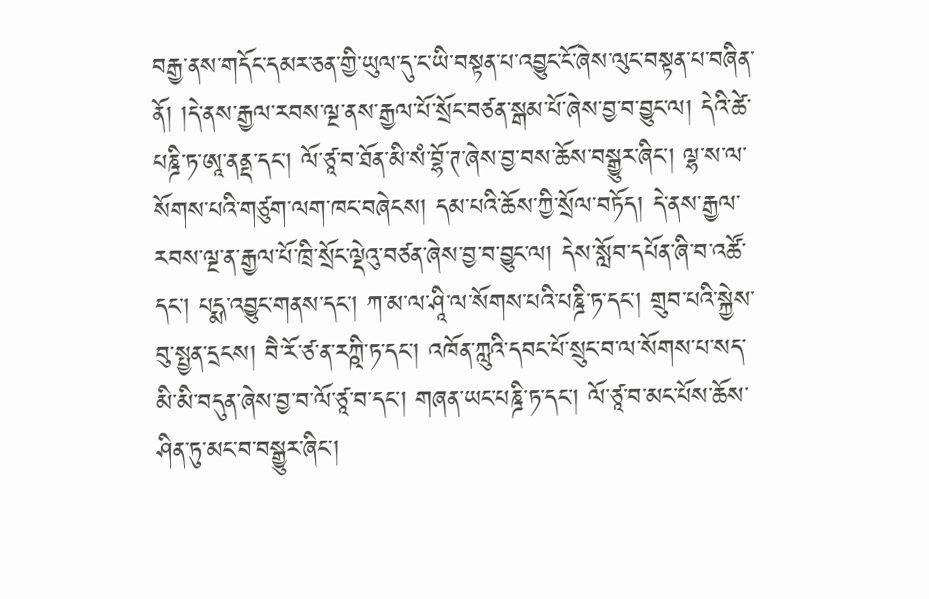བརྒྱ་ནས་གདོང་དམར་ཅན་གྱི་ཡུལ་དུ་ང་ཡི་བསྟན་པ་འབྱུང་ངོ་ཞེས་ལུང་བསྟན་པ་བཞིན་ནོ། །དེ་ནས་རྒྱལ་རབས་ལྔ་ནས་རྒྱལ་པོ་སྲོང་བཙན་སྒམ་པོ་ཞེས་བྱ་བ་བྱུང་ལ། དེའི་ཚེ་པཎྜི་ཏ་ཨཱ་ནནྡ་དང་། ལོ་ཙཱ་བ་ཐོན་མི་སཾ་བྷོ་ཊ་ཞེས་བྱ་བས་ཆོས་བསྒྱུར་ཞིང་། ལྷ་ས་ལ་སོགས་པའི་གཙུག་ལག་ཁང་བཞེངས། དམ་པའི་ཆོས་ཀྱི་སྲོལ་བཏོད། དེ་ནས་རྒྱལ་རབས་ལྔ་ན་རྒྱལ་པོ་ཁྲི་སྲོང་ལྡེའུ་བཙན་ཞེས་བྱ་བ་བྱུང་ལ། དེས་སློབ་དཔོན་ཞི་བ་འཚོ་དང་། པདྨ་འབྱུང་གནས་དང་། ཀ་མ་ལ་ཤཱི་ལ་སོགས་པའི་པཎྜི་ཏ་དང་། གྲུབ་པའི་སྐྱེས་བུ་སྤྱན་དྲངས། བཻ་རོ་ཙ་ན་རཀྵི་ཏ་དང་། འཁོན་ཀླུའི་དབང་པོ་སྲུང་བ་ལ་སོགས་པ་སད་མི་མི་བདུན་ཞེས་བྱ་བ་ལོ་ཙཱ་བ་དང་། གཞན་ཡང་པཎྜི་ཏ་དང་། ལོ་ཙཱ་བ་མང་པོས་ཆོས་ཤིན་ཏུ་མང་བ་བསྒྱུར་ཞིང་།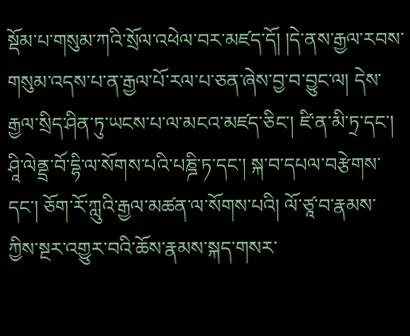སྡོམ་པ་གསུམ་ཀའི་སྲོལ་འཕེལ་བར་མཛད་དོ། །དེ་ནས་རྒྱལ་རབས་གསུམ་འདས་པ་ན་རྒྱལ་པོ་རལ་པ་ཅན་ཞེས་བྱ་བ་བྱུང་ལ། དེས་རྒྱལ་སྲིད་ཤིན་ཏུ་ཡངས་པ་ལ་མངའ་མཛད་ཅིང་། ཛི་ན་མི་ཏྲ་དང་། ཤཱི་ལེནྡྲ་བོ་དྷི་ལ་སོགས་པའི་པཎྜི་ཏ་དང་། སྐ་བ་དཔལ་བརྩེགས་དང་། ཅོག་རོ་ཀླུའི་རྒྱལ་མཚན་ལ་སོགས་པའི། ལོ་ཙཱ་བ་རྣམས་ཀྱིས་སྔར་འགྱུར་བའི་ཆོས་རྣམས་སྐད་གསར་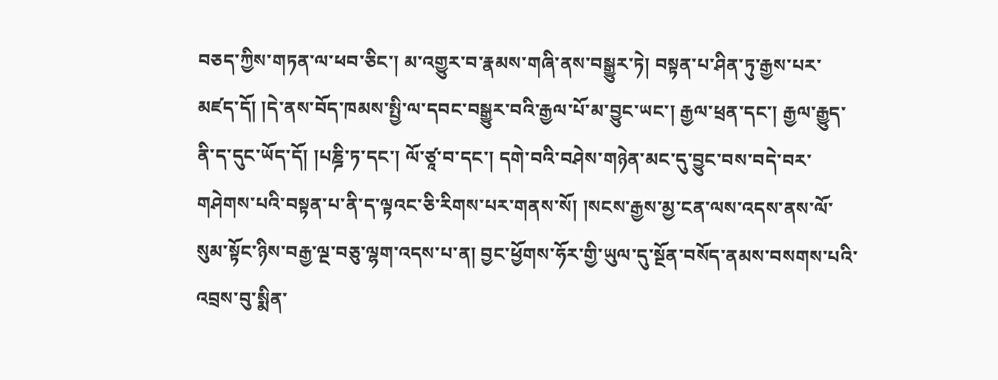བཅད་ཀྱིས་གཏན་ལ་ཕབ་ཅིང་། མ་འགྱུར་བ་རྣམས་གཞི་ནས་བསྒྱུར་ཏེ། བསྟན་པ་ཤིན་ཏུ་རྒྱས་པར་མཛད་དོ། །དེ་ནས་བོད་ཁམས་སྤྱི་ལ་དབང་བསྒྱུར་བའི་རྒྱལ་པོ་མ་བྱུང་ཡང་། རྒྱལ་ཕྲན་དང་། རྒྱལ་རྒྱུད་ནི་ད་དུང་ཡོད་དོ། །པཎྜི་ཏ་དང་། ལོ་ཙཱ་བ་དང་། དགེ་བའི་བཤེས་གཉེན་མང་དུ་བྱུང་བས་བདེ་བར་གཤེགས་པའི་བསྟན་པ་ནི་ད་ལྟའང་ཅི་རིགས་པར་གནས་སོ། །སངས་རྒྱས་མྱ་ངན་ལས་འདས་ནས་ལོ་སུམ་སྟོང་ཉིས་བརྒྱ་ལྔ་བཅུ་ལྷག་འདས་པ་ན། བྱང་ཕྱོགས་ཧོར་གྱི་ཡུལ་དུ་སྔོན་བསོད་ནམས་བསགས་པའི་འབྲས་བུ་སྨིན་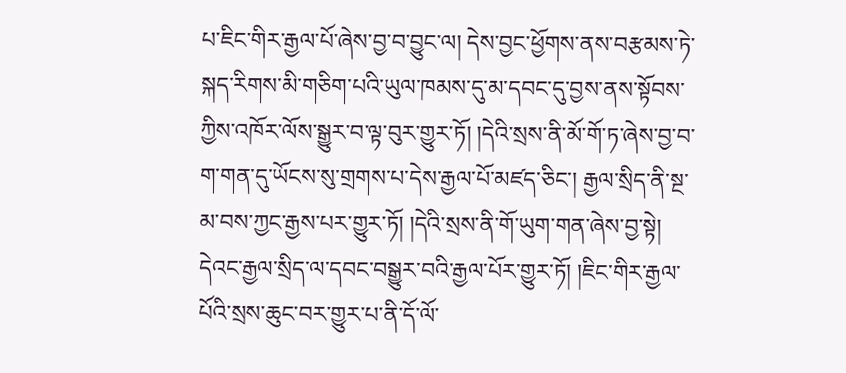པ་ཇིང་གིར་རྒྱལ་པོ་ཞེས་བྱ་བ་བྱུང་ལ། དེས་བྱང་ཕྱོགས་ནས་བརྩམས་ཏེ་སྐད་རིགས་མི་གཅིག་པའི་ཡུལ་ཁམས་དུ་མ་དབང་དུ་བྱས་ནས་སྟོབས་ཀྱིས་འཁོར་ལོས་སྒྱུར་བ་ལྟ་བུར་གྱུར་ཏོ། །དེའི་སྲས་ནི་མོ་གོ་ཏ་ཞེས་བྱ་བ་ག་གན་དུ་ཡོངས་སུ་གྲགས་པ་དེས་རྒྱལ་པོ་མཛད་ཅིང་། རྒྱལ་སྲིད་ནི་སྔ་མ་བས་ཀྱང་རྒྱས་པར་གྱུར་ཏོ། །དེའི་སྲས་ནི་གོ་ཡུག་གན་ཞེས་བྱ་སྟེ། དེའང་རྒྱལ་སྲིད་ལ་དབང་བསྒྱུར་བའི་རྒྱལ་པོར་གྱུར་ཏོ། །ཇིང་གིར་རྒྱལ་པོའི་སྲས་ཆུང་བར་གྱུར་པ་ནི་དོ་ལོ་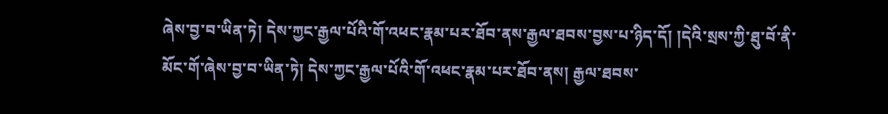ཞེས་བྱ་བ་ཡིན་ཏེ། དེས་ཀྱང་རྒྱལ་པོའི་གོ་འཕང་རྣམ་པར་ཐོབ་ནས་རྒྱལ་ཐབས་བྱས་པ་ཉིད་དོ། །དེའི་སྲས་ཀྱི་ཐུ་བོ་ནི་མོང་གོ་ཞེས་བྱ་བ་ཡིན་ཏེ། དེས་ཀྱང་རྒྱལ་པོའི་གོ་འཕང་རྣམ་པར་ཐོབ་ནས། རྒྱལ་ཐབས་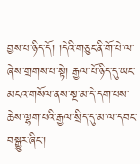བྱས་པ་ཉིད་དོ། །དེའི་གཅུང་ནི་གོ་པེ་ལ་ཞེས་གྲགས་པ་སྟེ། རྒྱལ་པོ་ཉིད་དུ་ཡང་མངའ་གསོལ་ནས་སྔ་མ་དེ་དག་པས་ཆེས་ལྷག་པའི་རྒྱལ་སྲིད་དུ་མ་ལ་དབང་བསྒྱུར་ཞིང་།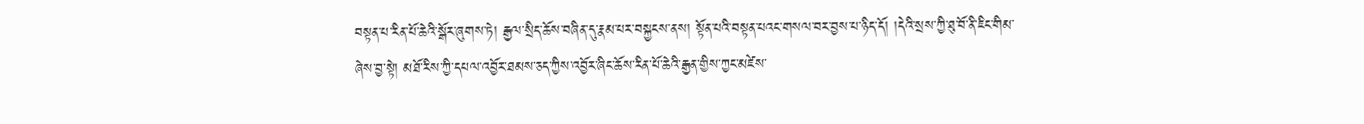བསྟན་པ་རིན་པོ་ཆེའི་སྒོར་ཞུགས་ཏེ། རྒྱལ་སྲིད་ཆོས་བཞིན་དུ་རྣམ་པར་བསྐྱངས་ནས། སྟོན་པའི་བསྟན་པའང་གསལ་བར་བྱས་པ་ཉིད་དོ། །དེའི་སྲས་ཀྱི་ཐུ་བོ་ནི་ཇིང་གིམ་ཞེས་བྱ་སྟེ། མཐོ་རིས་ཀྱི་དཔལ་འབྱོར་ཐམས་ཅད་ཀྱིས་འབྱོར་ཞིང་ཆོས་རིན་པོ་ཆེའི་རྒྱན་གྱིས་ཀྱང་མཛེས་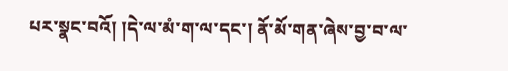པར་སྣང་བའོ། །དེ་ལ་མཾ་ག་ལ་དང་། ནོ་མོ་གན་ཞེས་བྱ་བ་ལ་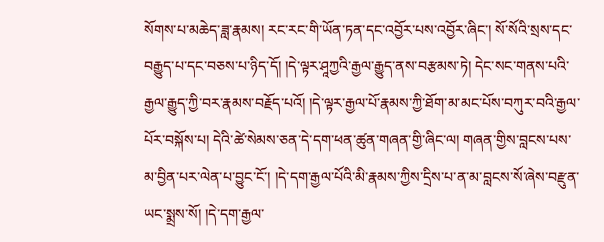སོགས་པ་མཆེད་ཟླ་རྣམས། རང་རང་གི་ཡོན་ཏན་དང་འབྱོར་པས་འབྱོར་ཞིང་། སོ་སོའི་སྲས་དང་བརྒྱུད་པ་དང་བཅས་པ་ཉིད་དོ། །དེ་ལྟར་ཤཱཀྱའི་རྒྱལ་རྒྱུད་ནས་བརྩམས་ཏེ། དེང་སང་གནས་པའི་རྒྱལ་རྒྱུད་ཀྱི་བར་རྣམས་བརྗོད་པའོ། །དེ་ལྟར་རྒྱལ་པོ་རྣམས་ཀྱི་ཐོག་མ་མང་པོས་བཀུར་བའི་རྒྱལ་པོར་བསྐོས་པ། དེའི་ཚེ་སེམས་ཅན་དེ་དག་ཕན་ཚུན་གཞན་གྱི་ཞིང་ལ། གཞན་གྱིས་བླངས་པས་མ་བྱིན་པར་ལེན་པ་བྱུང་ངོ་། །དེ་དག་རྒྱལ་པོའི་མི་རྣམས་ཀྱིས་དྲིས་པ་ན་མ་བླངས་སོ་ཞེས་བརྫུན་ཡང་སྨྲས་སོ། །དེ་དག་རྒྱལ་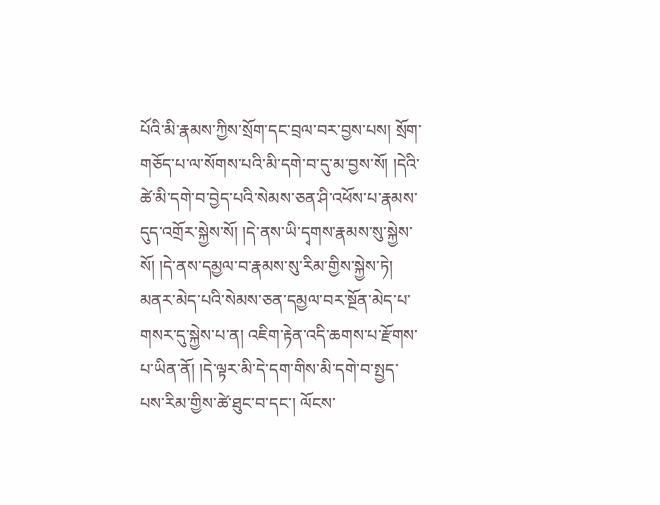པོའི་མི་རྣམས་ཀྱིས་སྲོག་དང་བྲལ་བར་བྱས་པས། སྲོག་གཅོད་པ་ལ་སོགས་པའི་མི་དགེ་བ་དུ་མ་བྱས་སོ། །དེའི་ཚེ་མི་དགེ་བ་བྱེད་པའི་སེམས་ཅན་ཤི་འཕོས་པ་རྣམས་དུད་འགྲོར་སྐྱེས་སོ། །དེ་ནས་ཡི་དྭགས་རྣམས་སུ་སྐྱེས་སོ། །དེ་ནས་དམྱལ་བ་རྣམས་སུ་རིམ་གྱིས་སྐྱེས་ཏེ། མནར་མེད་པའི་སེམས་ཅན་དམྱལ་བར་སྔོན་མེད་པ་གསར་དུ་སྐྱེས་པ་ན། འཇིག་རྟེན་འདི་ཆགས་པ་རྫོགས་པ་ཡིན་ནོ། །དེ་ལྟར་མི་དེ་དག་གིས་མི་དགེ་བ་སྤྱད་པས་རིམ་གྱིས་ཚེ་ཐུང་བ་དང་། ལོངས་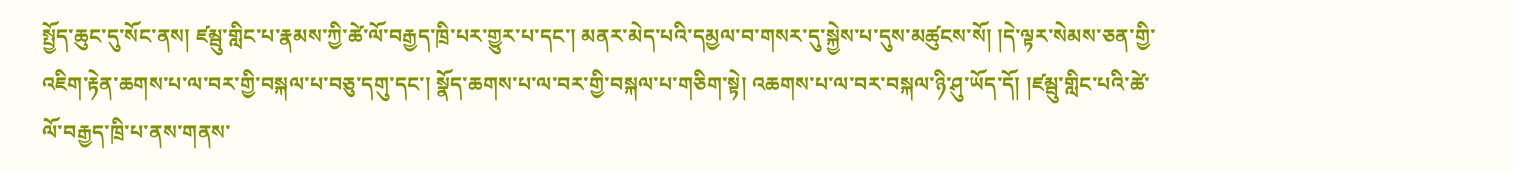སྤྱོད་ཆུང་དུ་སོང་ནས། ཛམྦུ་གླིང་པ་རྣམས་ཀྱི་ཚེ་ལོ་བརྒྱད་ཁྲི་པར་གྱུར་པ་དང་། མནར་མེད་པའི་དམྱལ་བ་གསར་དུ་སྐྱེས་པ་དུས་མཚུངས་སོ། །དེ་ལྟར་སེམས་ཅན་གྱི་འཇིག་རྟེན་ཆགས་པ་ལ་བར་གྱི་བསྐལ་པ་བཅུ་དགུ་དང་། སྣོད་ཆགས་པ་ལ་བར་གྱི་བསྐལ་པ་གཅིག་སྟེ། འཆགས་པ་ལ་བར་བསྐལ་ཉི་ཤུ་ཡོད་དོ། །ཛམྦུ་གླིང་པའི་ཚེ་ལོ་བརྒྱད་ཁྲི་པ་ནས་གནས་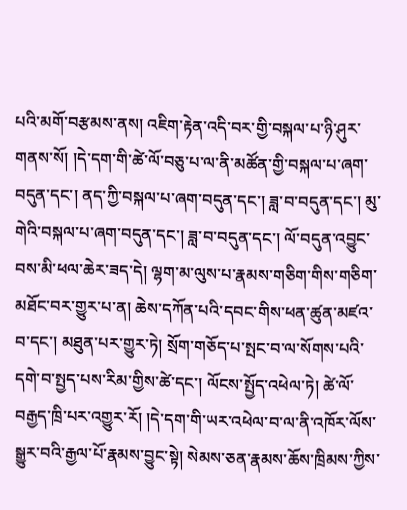པའི་མགོ་བརྩམས་ནས། འཇིག་རྟེན་འདི་བར་གྱི་བསྐལ་པ་ཉི་ཤུར་གནས་སོ། །དེ་དག་གི་ཚེ་ལོ་བཅུ་པ་ལ་ནི་མཚོན་གྱི་བསྐལ་པ་ཞག་བདུན་དང་། ནད་ཀྱི་བསྐལ་པ་ཞག་བདུན་དང་། ཟླ་བ་བདུན་དང་། མུ་གེའི་བསྐལ་པ་ཞག་བདུན་དང་། ཟླ་བ་བདུན་དང་། ལོ་བདུན་འབྱུང་བས་མི་ཕལ་ཆེར་ཟད་དེ། ལྷག་མ་ལུས་པ་རྣམས་གཅིག་གིས་གཅིག་མཐོང་བར་གྱུར་པ་ན། ཆེས་དཀོན་པའི་དབང་གིས་ཕན་ཚུན་མཛའ་བ་དང་། མཐུན་པར་གྱུར་ཏེ། སྲོག་གཅོད་པ་སྤང་བ་ལ་སོགས་པའི་དགེ་བ་སྤྱད་པས་རིམ་གྱིས་ཚེ་དང་། ལོངས་སྤྱོད་འཕེལ་ཏེ། ཚེ་ལོ་བརྒྱད་ཁྲི་པར་འགྱུར་རོ། །དེ་དག་གི་ཡར་འཕེལ་བ་ལ་ནི་འཁོར་ལོས་སྒྱུར་བའི་རྒྱལ་པོ་རྣམས་བྱུང་སྟེ། སེམས་ཅན་རྣམས་ཆོས་ཁྲིམས་ཀྱིས་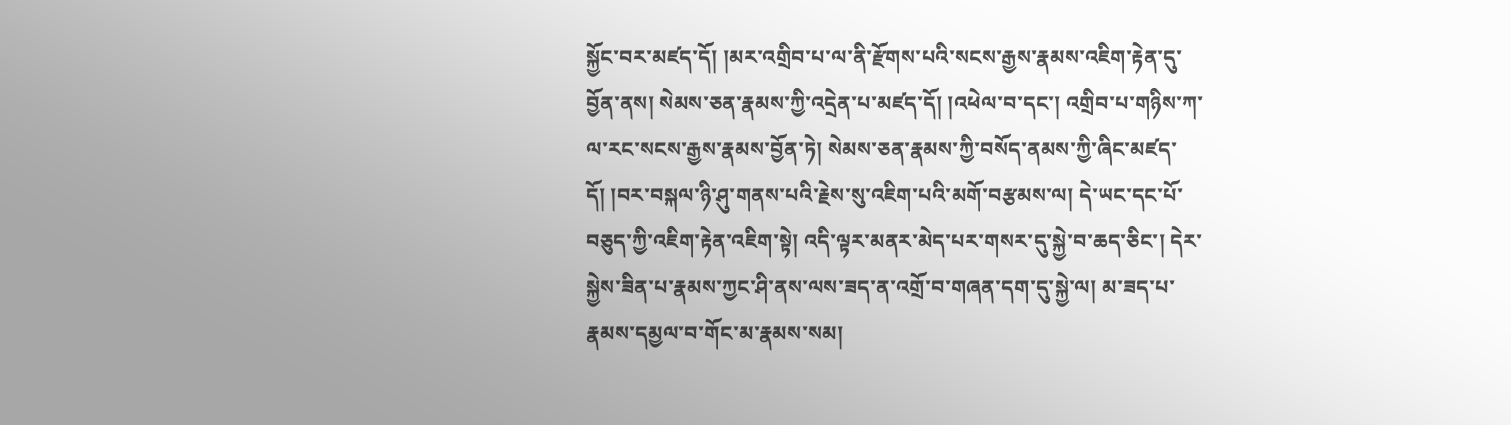སྐྱོང་བར་མཛད་དོ། །མར་འགྲིབ་པ་ལ་ནི་རྫོགས་པའི་སངས་རྒྱས་རྣམས་འཇིག་རྟེན་དུ་བྱོན་ནས། སེམས་ཅན་རྣམས་ཀྱི་འདྲེན་པ་མཛད་དོ། །འཕེལ་བ་དང་། འགྲིབ་པ་གཉིས་ཀ་ལ་རང་སངས་རྒྱས་རྣམས་བྱོན་ཏེ། སེམས་ཅན་རྣམས་ཀྱི་བསོད་ནམས་ཀྱི་ཞིང་མཛད་དོ། །བར་བསྐལ་ཉི་ཤུ་གནས་པའི་རྗེས་སུ་འཇིག་པའི་མགོ་བརྩམས་ལ། དེ་ཡང་དང་པོ་བཅུད་ཀྱི་འཇིག་རྟེན་འཇིག་སྟེ། འདི་ལྟར་མནར་མེད་པར་གསར་དུ་སྐྱེ་བ་ཆད་ཅིང་། དེར་སྐྱེས་ཟིན་པ་རྣམས་ཀྱང་ཤི་ནས་ལས་ཟད་ན་འགྲོ་བ་གཞན་དག་དུ་སྐྱེ་ལ། མ་ཟད་པ་རྣམས་དམྱལ་བ་གོང་མ་རྣམས་སམ།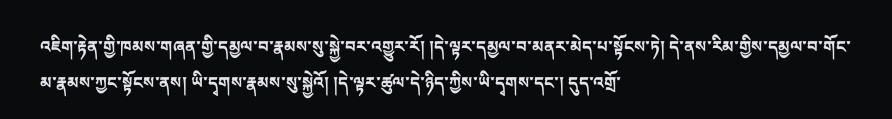འཇིག་རྟེན་གྱི་ཁམས་གཞན་གྱི་དམྱལ་བ་རྣམས་སུ་སྐྱེ་བར་འགྱུར་རོ། །དེ་ལྟར་དམྱལ་བ་མནར་མེད་པ་སྟོངས་ཏེ། དེ་ནས་རིམ་གྱིས་དམྱལ་བ་གོང་མ་རྣམས་ཀྱང་སྟོངས་ནས། ཡི་དྭགས་རྣམས་སུ་སྐྱེའོ། །དེ་ལྟར་ཚུལ་དེ་ཉིད་ཀྱིས་ཡི་དྭགས་དང་། དུད་འགྲོ་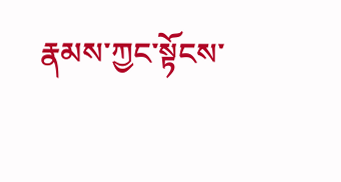རྣམས་ཀྱང་སྟོངས་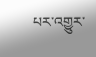པར་འགྱུར་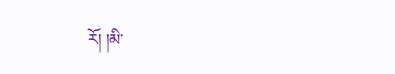རོ། །མི་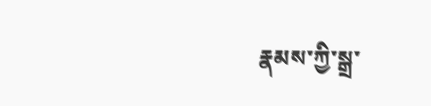རྣམས་ཀྱི་སྒྲ་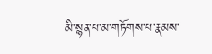མི་སྙན་པ་མ་གཏོགས་པ་རྣམས་